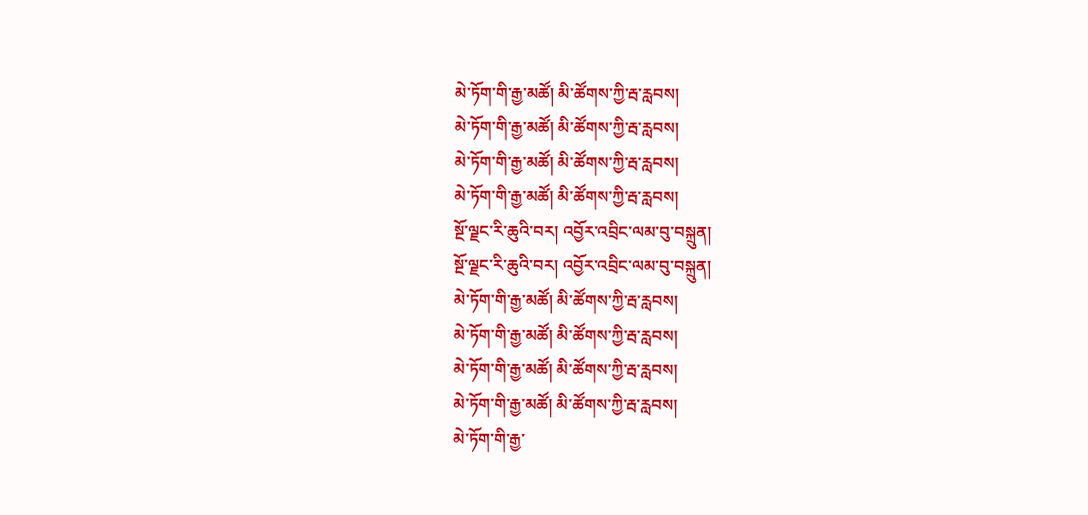མེ་ཏོག་གི་རྒྱ་མཚོ། མི་ཚོགས་ཀྱི་རྦ་རླབས།
མེ་ཏོག་གི་རྒྱ་མཚོ། མི་ཚོགས་ཀྱི་རྦ་རླབས།
མེ་ཏོག་གི་རྒྱ་མཚོ། མི་ཚོགས་ཀྱི་རྦ་རླབས།
མེ་ཏོག་གི་རྒྱ་མཚོ། མི་ཚོགས་ཀྱི་རྦ་རླབས།
སྔོ་ལྗང་རི་ཆུའི་བར། འབྱོར་འབྲིང་ལམ་བུ་བསྐྲུན།
སྔོ་ལྗང་རི་ཆུའི་བར། འབྱོར་འབྲིང་ལམ་བུ་བསྐྲུན།
མེ་ཏོག་གི་རྒྱ་མཚོ། མི་ཚོགས་ཀྱི་རྦ་རླབས།
མེ་ཏོག་གི་རྒྱ་མཚོ། མི་ཚོགས་ཀྱི་རྦ་རླབས།
མེ་ཏོག་གི་རྒྱ་མཚོ། མི་ཚོགས་ཀྱི་རྦ་རླབས།
མེ་ཏོག་གི་རྒྱ་མཚོ། མི་ཚོགས་ཀྱི་རྦ་རླབས།
མེ་ཏོག་གི་རྒྱ་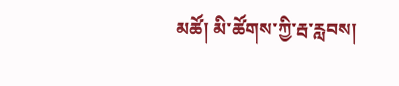མཚོ། མི་ཚོགས་ཀྱི་རྦ་རླབས།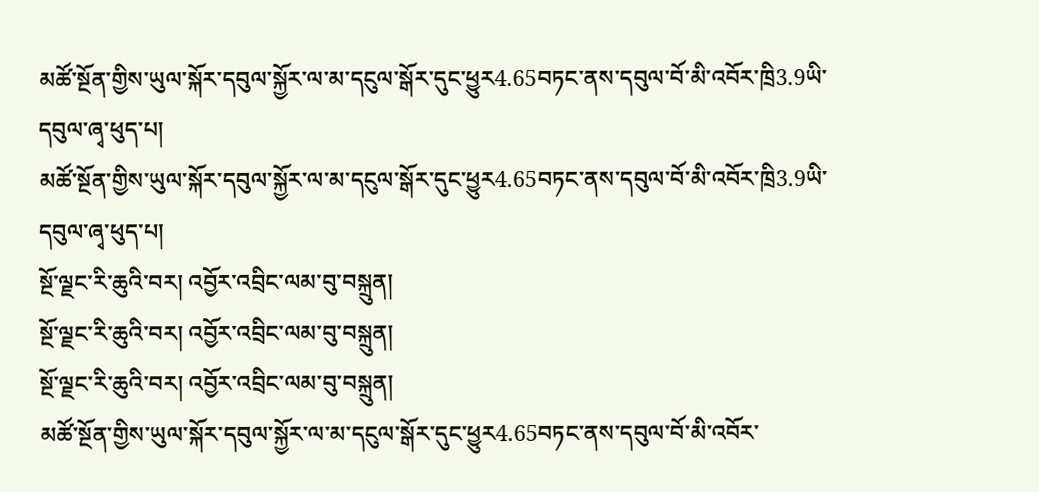མཚོ་སྔོན་གྱིས་ཡུལ་སྐོར་དབུལ་སྐྱོར་ལ་མ་དངུལ་སྒོར་དུང་ཕྱུར4.65བཏང་ནས་དབུལ་བོ་མི་འབོར་ཁྲི3.9ཡི་དབུལ་ཞྭ་ཕུད་པ།
མཚོ་སྔོན་གྱིས་ཡུལ་སྐོར་དབུལ་སྐྱོར་ལ་མ་དངུལ་སྒོར་དུང་ཕྱུར4.65བཏང་ནས་དབུལ་བོ་མི་འབོར་ཁྲི3.9ཡི་དབུལ་ཞྭ་ཕུད་པ།
སྔོ་ལྗང་རི་ཆུའི་བར། འབྱོར་འབྲིང་ལམ་བུ་བསྐྲུན།
སྔོ་ལྗང་རི་ཆུའི་བར། འབྱོར་འབྲིང་ལམ་བུ་བསྐྲུན།
སྔོ་ལྗང་རི་ཆུའི་བར། འབྱོར་འབྲིང་ལམ་བུ་བསྐྲུན།
མཚོ་སྔོན་གྱིས་ཡུལ་སྐོར་དབུལ་སྐྱོར་ལ་མ་དངུལ་སྒོར་དུང་ཕྱུར4.65བཏང་ནས་དབུལ་བོ་མི་འབོར་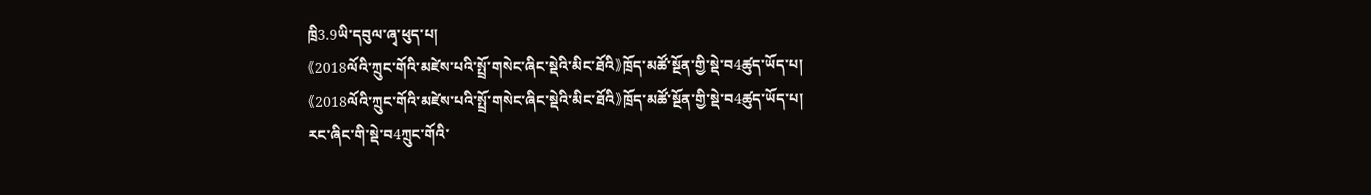ཁྲི3.9ཡི་དབུལ་ཞྭ་ཕུད་པ།
《2018ལོའི་ཀྲུང་གོའི་མཛེས་པའི་སྤྲོ་གསེང་ཞིང་སྡེའི་མིང་ཐོའི》ཁྲོད་མཚོ་སྔོན་གྱི་སྡེ་བ4ཚུད་ཡོད་པ།
《2018ལོའི་ཀྲུང་གོའི་མཛེས་པའི་སྤྲོ་གསེང་ཞིང་སྡེའི་མིང་ཐོའི》ཁྲོད་མཚོ་སྔོན་གྱི་སྡེ་བ4ཚུད་ཡོད་པ།
རང་ཞིང་གི་སྡེ་བ4ཀྲུང་གོའི་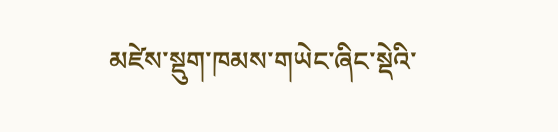མཛེས་སྡུག་ཁམས་གཡེང་ཞིང་སྡེའི་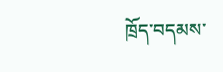ཁྲོད་བདམས་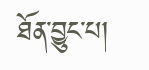ཐོན་བྱུང་པ།